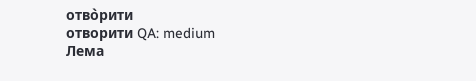отво̀рити
отворити QA: medium
Лема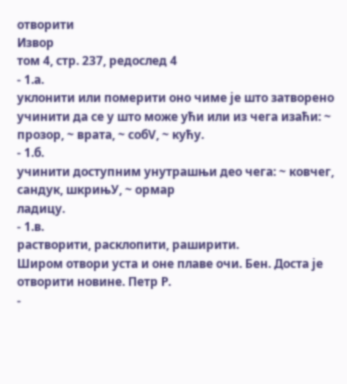отворити
Извор
том 4, стр. 237, редослед 4
- 1.а.
уклонити или померити оно чиме је што затворено учинити да се у што може ући или из чега изаћи: ~ прозор, ~ врата, ~ собV, ~ кућу.
- 1.б.
учинити доступним унутрашњи део чега: ~ ковчег, сандук, шкрињУ, ~ ормар
ладицу.
- 1.в.
растворити, расклопити, раширити.
Широм отвори уста и оне плаве очи. Бен. Доста је отворити новине. Петр Р.
-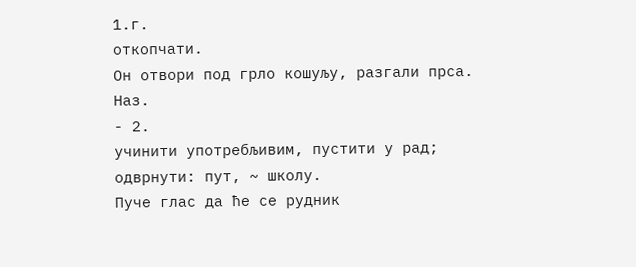1.г.
откопчати.
Он отвори под грло кошуљу, разгали прса. Наз.
- 2.
учинити употребљивим, пустити у рад; одврнути: пут, ~ школу.
Пуче глас да ће се рудник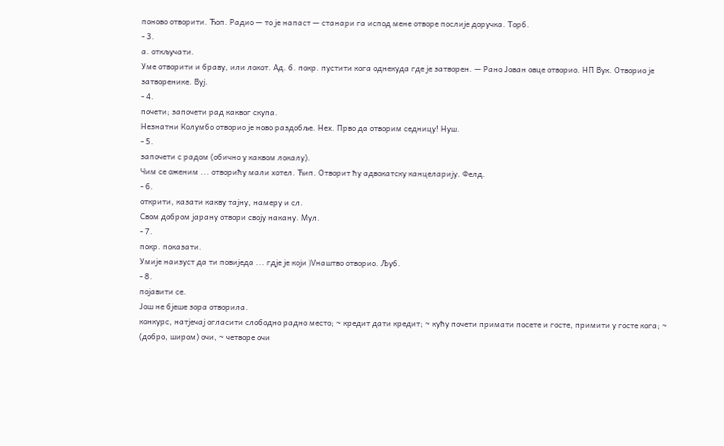поново отворити. Ћоп. Радио — то је напаст — станари га испод мене отворе послије доручка. Торб.
- 3.
а. откључати.
Уме отворити и браву, или локот. Ад. б. покр. пустити кога однекуда где је затворен. — Рано Јован овце отворио. НП Вук. Отворио је затворенике. Вуј.
- 4.
почети; започети рад каквог скупа.
Незнатни Колумбо отворио је ново раздобље. Нех. Прво да отворим седницу! Нуш.
- 5.
започети с радом (обично у каквом локалу).
Чим се оженим ... отворићу мали хотел. Ћип. Отворит ћу адвокатску канцеларију. Фелд.
- 6.
открити, казати какву тајну, намеру и сл.
Свом добром јарану отвори своју накану. Мул.
- 7.
покр. показати.
Умије наизуст да ти повиједа ... гдје је који )Vнаштво отворио. Љуб.
- 8.
појавити се.
Још не бјеше зора отворила.
конкурс, натјечај огласити слободно радно место; ~ кредит дати кредит; ~ кућу почети примати посете и госте, примити у госте кога; ~ (добро, широм) очи, ~ четворе очи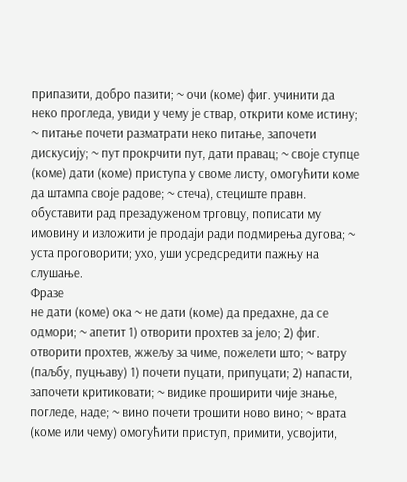припазити, добро пазити; ~ очи (коме) фиг. учинити да неко прогледа, увиди у чему је ствар, открити коме истину; ~ питање почети разматрати неко питање, започети дискусију; ~ пут прокрчити пут, дати правац; ~ своје ступце (коме) дати (коме) приступа у своме листу, омогућити коме да штампа своје радове; ~ стеча), стециште правн. обуставити рад презадуженом трговцу, пописати му имовину и изложити је продаји ради подмирења дугова; ~ уста проговорити; ухо, уши усредсредити пажњу на слушање.
Фразе
не дати (коме) ока ~ не дати (коме) да предахне, да се одмори; ~ апетит 1) отворити прохтев за јело; 2) фиг. отворити прохтев, жжељу за чиме, пожелети што; ~ ватру (паљбу, пуцњаву) 1) почети пуцати, припуцати; 2) напасти, започети критиковати; ~ видике проширити чије знање, погледе, наде; ~ вино почети трошити ново вино; ~ врата (коме или чему) омогућити приступ, примити, усвојити,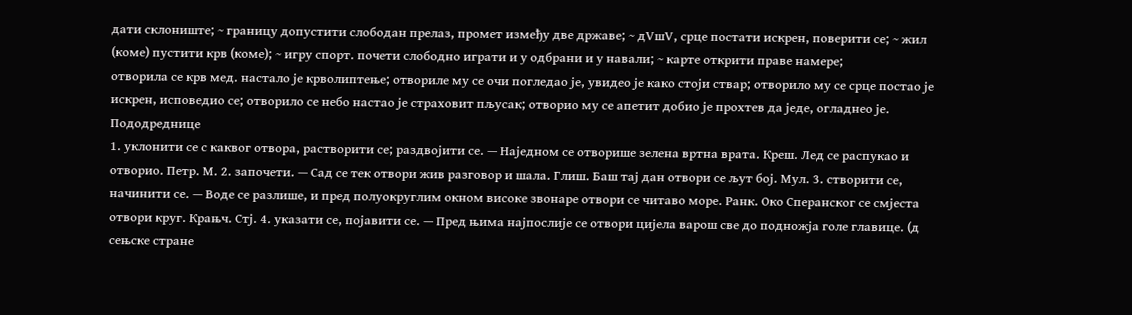дати склониште; ~ границу допустити слободан прелаз, промет између две државе; ~ дVшV, срце постати искрен, поверити се; ~ жил (коме) пустити крв (коме); ~ игру спорт. почети слободно играти и у одбрани и у навали; ~ карте открити праве намере;
отворила се крв мед. настало је крволиптење; отвориле му се очи погледао је, увидео је како стоји ствар; отворило му се срце постао је искрен, исповедио се; отворило се небо настао је страховит пљусак; отворио му се апетит добио је прохтев да једе, огладнео је.
Пододреднице
1. уклонити се с каквог отвора, растворити се; раздвојити се. — Наједном се отворише зелена вртна врата. Креш. Лед се распукао и отворио. Петр. М. 2. започети. — Сад се тек отвори жив разговор и шала. Глиш. Баш тај дан отвори се љут бој. Мул. 3. створити се, начинити се. — Воде се разлише, и пред полуокруглим окном високе звонаре отвори се читаво море. Ранк. Око Сперанског се смјеста отвори круг. Крањч. Стј. 4. указати се, појавити се. — Пред њима најпослије се отвори цијела варош све до подножја голе главице. (д сењске стране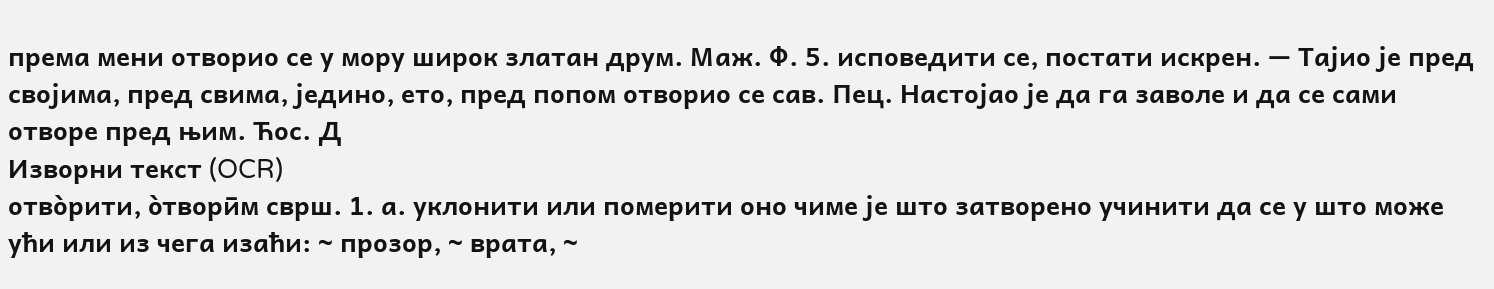према мени отворио се у мору широк златан друм. Маж. Ф. 5. исповедити се, постати искрен. — Тајио је пред својима, пред свима, једино, ето, пред попом отворио се сав. Пец. Настојао је да га заволе и да се сами отворе пред њим. Ћос. Д
Изворни текст (OCR)
отво̀рити, о̀творӣм сврш. 1. а. уклонити или померити оно чиме је што затворено учинити да се у што може ући или из чега изаћи: ~ прозор, ~ врата, ~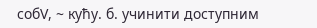собV, ~ кућу. б. учинити доступним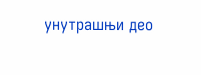унутрашњи део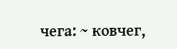чега: ~ ковчег,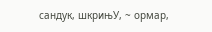сандук, шкрињУ, ~ ормар,